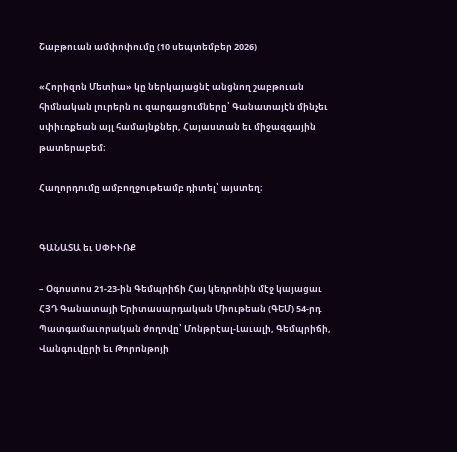Շաբթուան ամփոփումը (10 սեպտեմբեր 2026)

«Հորիզոն Մետիա» կը ներկայացնէ անցնող շաբթուան հիմնական լուրերն ու զարգացումները՝ Գանատայէն մինչեւ սփիւռքեան այլ համայնքներ, Հայաստան եւ միջազգային թատերաբեմ։

Հաղորդումը ամբողջութեամբ դիտել՝ այստեղ։


ԳԱՆԱՏԱ եւ ՍՓԻՒՌՔ

– Օգոստոս 21-23-ին Գեմպրիճի Հայ կեդրոնին մէջ կայացաւ ՀՅԴ Գանատայի Երիտասարդական Միութեան (ԳԵՄ) 54-րդ Պատգամաւորական ժողովը՝ Մոնթրէալ-Լաւալի, Գեմպրիճի, Վանգուվըրի եւ Թորոնթոյի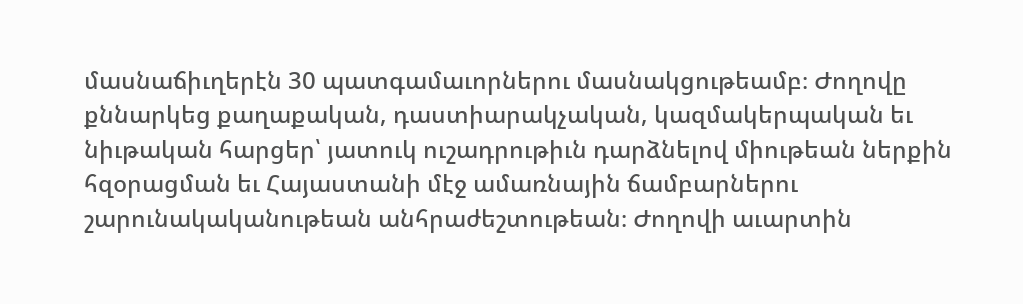մասնաճիւղերէն 30 պատգամաւորներու մասնակցութեամբ։ Ժողովը քննարկեց քաղաքական, դաստիարակչական, կազմակերպական եւ նիւթական հարցեր՝ յատուկ ուշադրութիւն դարձնելով միութեան ներքին հզօրացման եւ Հայաստանի մէջ ամառնային ճամբարներու շարունակականութեան անհրաժեշտութեան։ Ժողովի աւարտին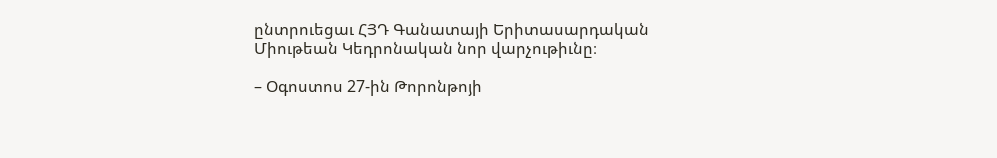ընտրուեցաւ ՀՅԴ Գանատայի Երիտասարդական Միութեան Կեդրոնական նոր վարչութիւնը։

– Օգոստոս 27-ին Թորոնթոյի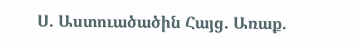Ս. Աստուածածին Հայց. Առաք.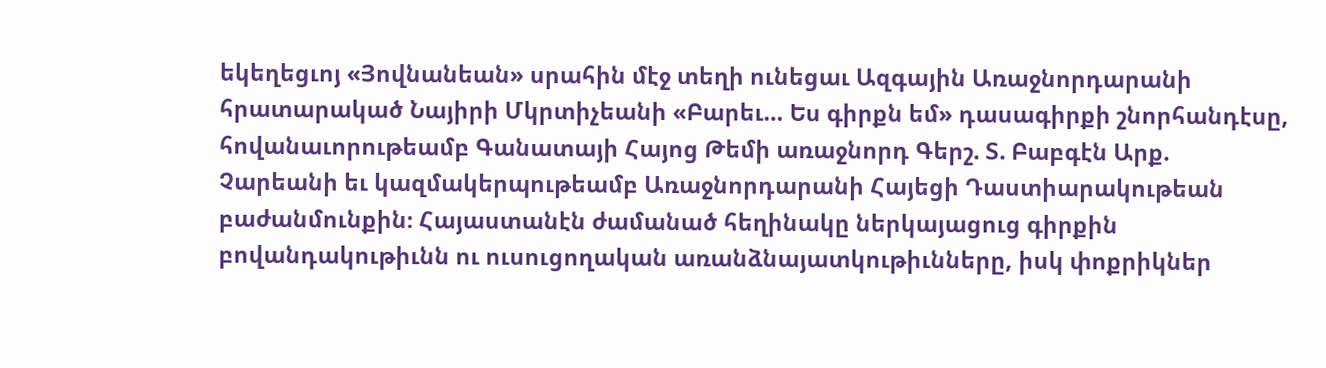եկեղեցւոյ «Յովնանեան» սրահին մէջ տեղի ունեցաւ Ազգային Առաջնորդարանի հրատարակած Նայիրի Մկրտիչեանի «Բարեւ… Ես գիրքն եմ» դասագիրքի շնորհանդէսը, հովանաւորութեամբ Գանատայի Հայոց Թեմի առաջնորդ Գերշ. Տ. Բաբգէն Արք. Չարեանի եւ կազմակերպութեամբ Առաջնորդարանի Հայեցի Դաստիարակութեան բաժանմունքին։ Հայաստանէն ժամանած հեղինակը ներկայացուց գիրքին բովանդակութիւնն ու ուսուցողական առանձնայատկութիւնները, իսկ փոքրիկներ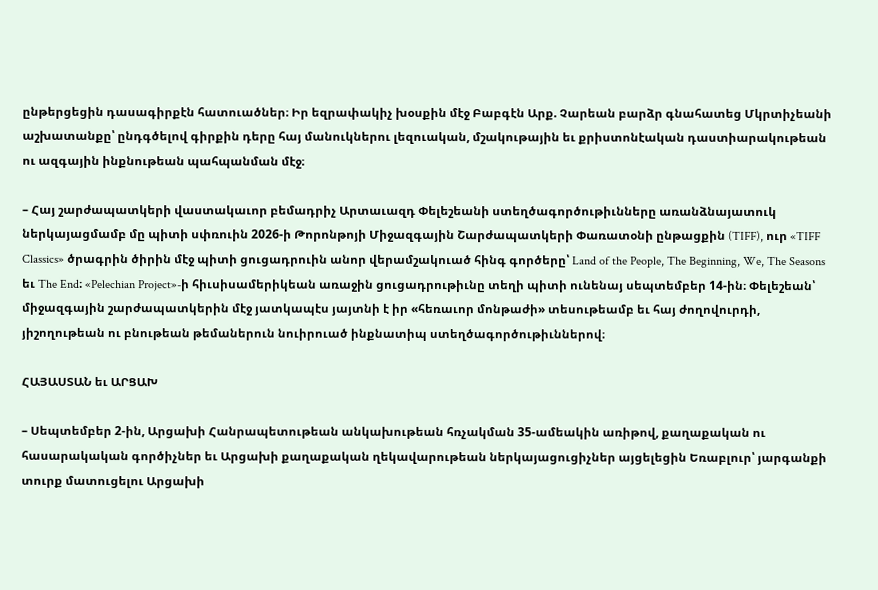ընթերցեցին դասագիրքէն հատուածներ։ Իր եզրափակիչ խօսքին մէջ Բաբգէն Արք. Չարեան բարձր գնահատեց Մկրտիչեանի աշխատանքը՝ ընդգծելով գիրքին դերը հայ մանուկներու լեզուական, մշակութային եւ քրիստոնէական դաստիարակութեան ու ազգային ինքնութեան պահպանման մէջ։

– Հայ շարժապատկերի վաստակաւոր բեմադրիչ Արտաւազդ Փելեշեանի ստեղծագործութիւնները առանձնայատուկ ներկայացմամբ մը պիտի սփռուին 2026-ի Թորոնթոյի Միջազգային Շարժապատկերի Փառատօնի ընթացքին (TIFF), ուր «TIFF Classics» ծրագրին ծիրին մէջ պիտի ցուցադրուին անոր վերամշակուած հինգ գործերը՝ Land of the People, The Beginning, We, The Seasons եւ The End։ «Pelechian Project»-ի հիւսիսամերիկեան առաջին ցուցադրութիւնը տեղի պիտի ունենայ սեպտեմբեր 14-ին։ Փելեշեան՝ միջազգային շարժապատկերին մէջ յատկապէս յայտնի է իր «հեռաւոր մոնթաժի» տեսութեամբ եւ հայ ժողովուրդի, յիշողութեան ու բնութեան թեմաներուն նուիրուած ինքնատիպ ստեղծագործութիւններով։

ՀԱՅԱՍՏԱՆ եւ ԱՐՑԱԽ

– Սեպտեմբեր 2-ին, Արցախի Հանրապետութեան անկախութեան հռչակման 35-ամեակին առիթով, քաղաքական ու հասարակական գործիչներ եւ Արցախի քաղաքական ղեկավարութեան ներկայացուցիչներ այցելեցին Եռաբլուր՝ յարգանքի տուրք մատուցելու Արցախի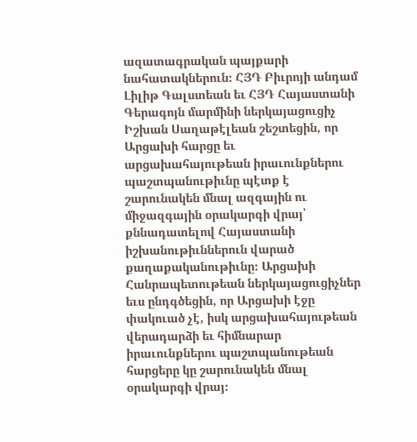ազատագրական պայքարի նահատակներուն։ ՀՅԴ Բիւրոյի անդամ Լիլիթ Գալստեան եւ ՀՅԴ Հայաստանի Գերագոյն մարմինի ներկայացուցիչ Իշխան Սաղաթէլեան շեշտեցին, որ Արցախի հարցը եւ արցախահայութեան իրաւունքներու պաշտպանութիւնը պէտք է շարունակեն մնալ ազգային ու միջազգային օրակարգի վրայ՝ քննադատելով Հայաստանի իշխանութիւններուն վարած քաղաքականութիւնը։ Արցախի Հանրապետութեան ներկայացուցիչներ եւս ընդգծեցին, որ Արցախի էջը փակուած չէ, իսկ արցախահայութեան վերադարձի եւ հիմնարար իրաւունքներու պաշտպանութեան հարցերը կը շարունակեն մնալ օրակարգի վրայ։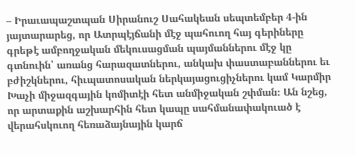– Իրաւապաշտպան Սիրանուշ Սահակեան սեպտեմբեր 4-ին յայտարարեց, որ Ատրպէյճանի մէջ պահուող հայ գերիները գրեթէ ամբողջական մեկուսացման պայմաններու մէջ կը գտնուին՝ առանց հարազատներու, անկախ փաստաբաններու եւ բժիշկներու, հիւպատոսական ներկայացուցիչներու կամ Կարմիր Խաչի միջազգային կոմիտէի հետ անմիջական շփման։ Ան նշեց, որ արտաքին աշխարհին հետ կապը սահմանափակուած է վերահսկուող հեռաձայնային կարճ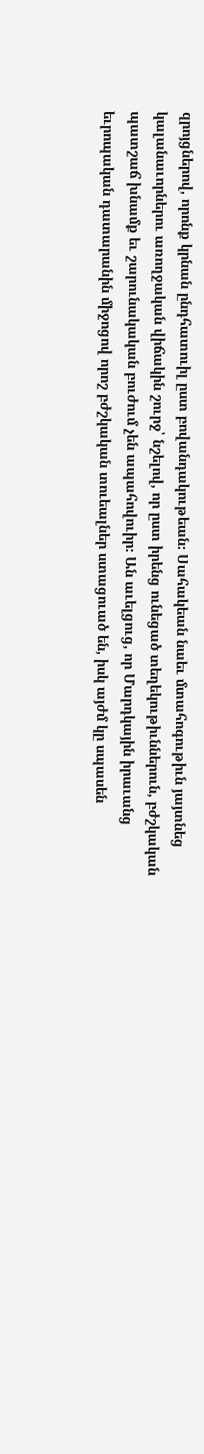զրոյցներով, որոնք կրնան ընդհատուիլ ըստ բովանդակութեան։ Սահակեան նաեւ մտահոգութիւն յայտնեց կալանաւորներու առողջական վիճակին շուրջ՝ նշելով, որ ըստ իրենց ունեցած տեղեկութիւններուն, բժշկական պատշաճ խնամք եւ շարունակական բուժում չեն ապահովուիր։ Ան աւելցուց, որ Մարդկային իրաւանց եւրոպական դատարանին միջոցով որոշ բժշկական տուեալներ ստացուած են, իսկ այժմ կը սպասեն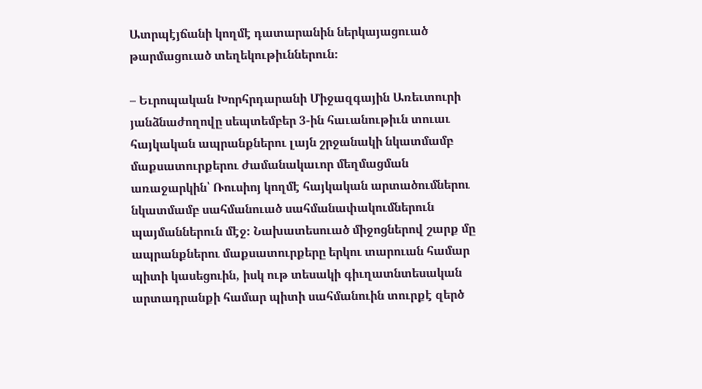Ատրպէյճանի կողմէ դատարանին ներկայացուած թարմացուած տեղեկութիւններուն։

– Եւրոպական Խորհրդարանի Միջազգային Առեւտուրի յանձնաժողովը սեպտեմբեր 3-ին հաւանութիւն տուաւ հայկական ապրանքներու լայն շրջանակի նկատմամբ մաքսատուրքերու ժամանակաւոր մեղմացման առաջարկին՝ Ռուսիոյ կողմէ հայկական արտածումներու նկատմամբ սահմանուած սահմանափակումներուն պայմաններուն մէջ։ Նախատեսուած միջոցներով շարք մը ապրանքներու մաքսատուրքերը երկու տարուան համար պիտի կասեցուին, իսկ ութ տեսակի գիւղատնտեսական արտադրանքի համար պիտի սահմանուին տուրքէ զերծ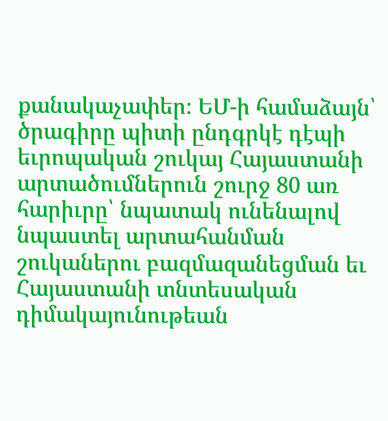քանակաչափեր։ ԵՄ-ի համաձայն՝ ծրագիրը պիտի ընդգրկէ դէպի եւրոպական շուկայ Հայաստանի արտածումներուն շուրջ 80 առ հարիւրը՝ նպատակ ունենալով նպաստել արտահանման շուկաներու բազմազանեցման եւ Հայաստանի տնտեսական դիմակայունութեան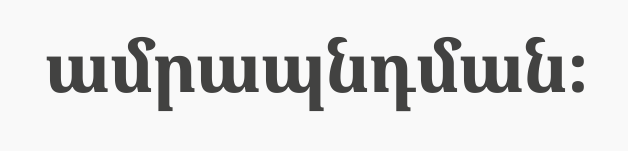ամրապնդման։